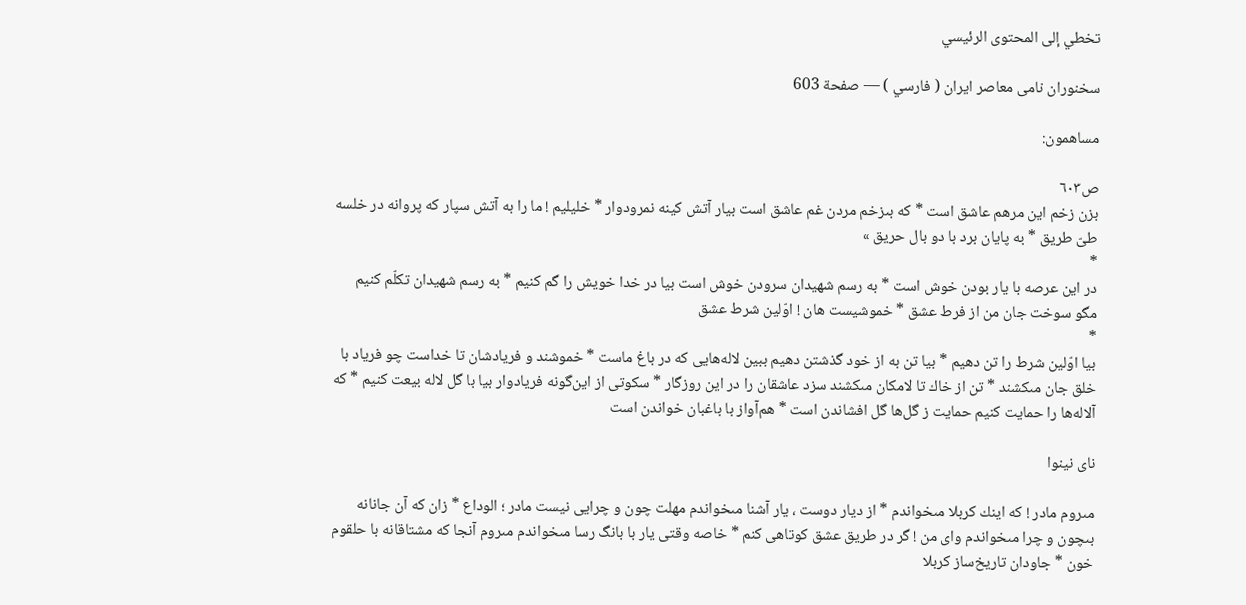تخطي إلى المحتوى الرئيسي

سخنوران نامى معاصر ايران ( فارسي ) — صفحة 603

مساهمون:

ص٦٠٣
بزن زخم اين مرهم عاشق است * كه بىزخم مردن غم عاشق است بيار آتش كينه نمرودوار * خليليم ! ما را به آتش سپار كه پروانه در خلسه طىّ طريق * به پايان برد با دو بال حريق »
*
در اين عرصه با يار بودن خوش است * به رسم شهيدان سرودن خوش است بيا در خدا خويش را گم كنيم * به رسم شهيدان تكلّم كنيم مگو سوخت جان من از فرط عشق * خموشيست هان ! اوّلين شرط عشق
*
بيا اوّلين شرط را تن دهيم * بيا تن به از خود گذشتن دهيم ببين لاله‌هايى كه در باغ ماست * خموشند و فريادشان تا خداست چو فرياد با خلق جان مىكشند * تن از خاك تا لامكان مىكشند سزد عاشقان را در اين روزگار * سكوتى از اين‌گونه فريادوار بيا با گل لاله بيعت كنيم * كه آلاله‌ها را حمايت كنيم حمايت ز گل‌ها گل افشاندن است * هم‌آواز با باغبان خواندن است

ناى نينوا

مىروم مادر ! كه اينك كربلا مىخواندم * از ديار دوست ، يار آشنا مىخواندم مهلت چون و چرايى نيست مادر ؛ الوداع * زان كه آن جانانه بىچون و چرا مىخواندم واى من ! گر در طريق عشق كوتاهى كنم * خاصه وقتى يار با بانگ رسا مىخواندم مىروم آنجا كه مشتاقانه با حلقوم خون * جاودان تاريخ‌ساز كربلا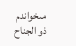مىخواندم ذو الجناح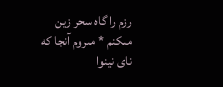رزم را گاه سحر زين مىكنم * مىروم آنجا كه ناى نينوا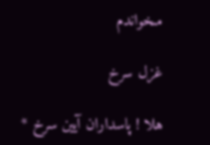مىخواندم

غزل سرخ

هلا ! پاسداران آيين سرخ *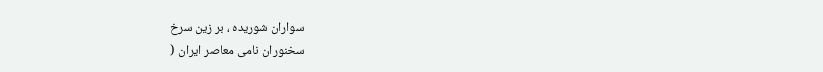سواران شوريده ، بر زين سرخ
سخنوران نامى معاصر ايران (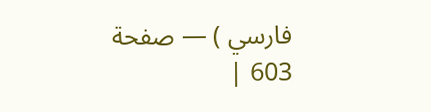فارسي ) — صفحة 603 |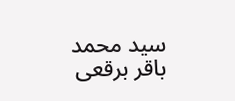سيد محمد باقر برقعى